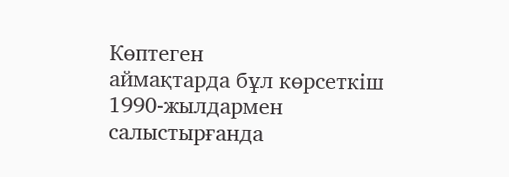Көптеген
аймақтарда бұл көрсеткіш 1990-жылдармен салыстырғанда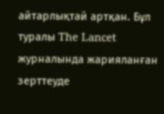айтарлықтай артқан. Бұл
туралы The Lancet журналында жарияланған зерттеуде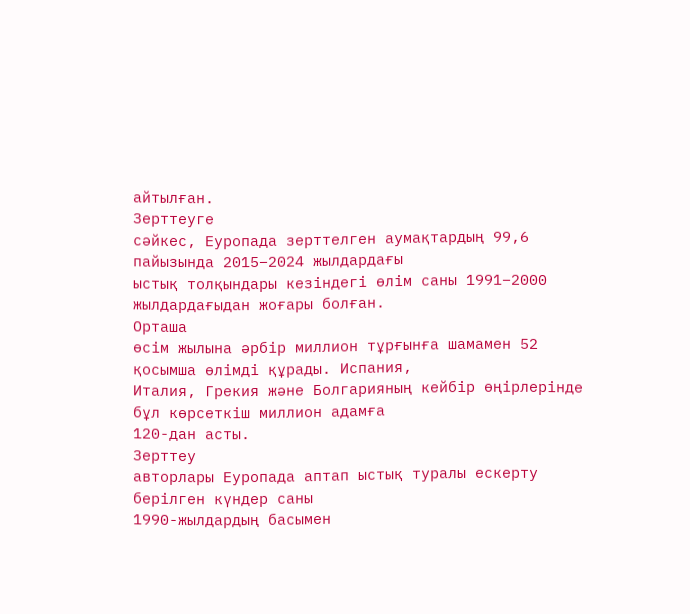айтылған.
Зерттеуге
сәйкес, Еуропада зерттелген аумақтардың 99,6 пайызында 2015–2024 жылдардағы
ыстық толқындары кезіндегі өлім саны 1991–2000 жылдардағыдан жоғары болған.
Орташа
өсім жылына әрбір миллион тұрғынға шамамен 52 қосымша өлімді құрады. Испания,
Италия, Грекия және Болгарияның кейбір өңірлерінде бұл көрсеткіш миллион адамға
120-дан асты.
Зерттеу
авторлары Еуропада аптап ыстық туралы ескерту берілген күндер саны
1990-жылдардың басымен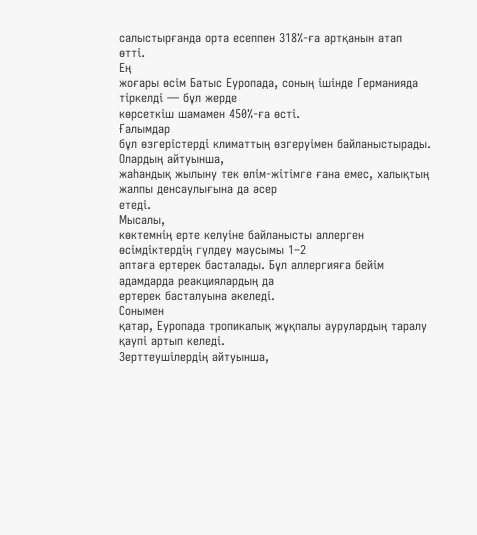салыстырғанда орта есеппен 318%-ға артқанын атап өтті.
Ең
жоғары өсім Батыс Еуропада, соның ішінде Германияда тіркелді — бұл жерде
көрсеткіш шамамен 450%-ға өсті.
Ғалымдар
бұл өзгерістерді климаттың өзгеруімен байланыстырады. Олардың айтуынша,
жаһандық жылыну тек өлім-жітімге ғана емес, халықтың жалпы денсаулығына да әсер
етеді.
Мысалы,
көктемнің ерте келуіне байланысты аллерген өсімдіктердің гүлдеу маусымы 1–2
аптаға ертерек басталады. Бұл аллергияға бейім адамдарда реакциялардың да
ертерек басталуына әкеледі.
Сонымен
қатар, Еуропада тропикалық жұқпалы аурулардың таралу қаупі артып келеді.
Зерттеушілердің айтуынша,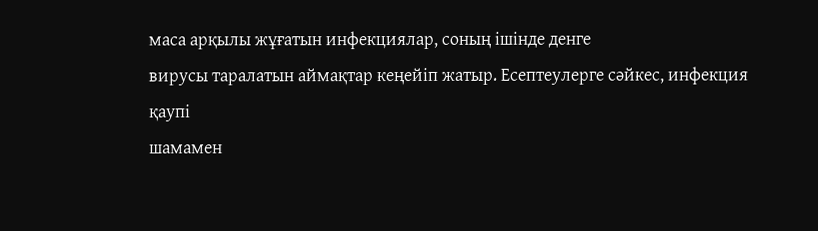маса арқылы жұғатын инфекциялар, соның ішінде денге
вирусы таралатын аймақтар кеңейіп жатыр. Есептеулерге сәйкес, инфекция қаупі
шамамен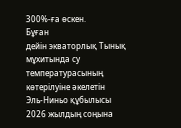300%-ға өскен.
Бұған
дейін экваторлық Тынық мұхитында су температурасының көтерілуіне әкелетін
Эль-Ниньо құбылысы 2026 жылдың соңына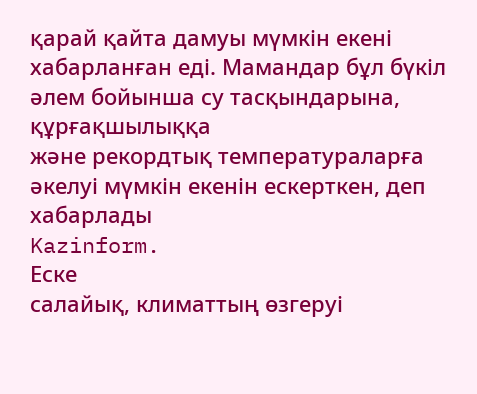қарай қайта дамуы мүмкін екені
хабарланған еді. Мамандар бұл бүкіл әлем бойынша су тасқындарына, құрғақшылыққа
және рекордтық температураларға әкелуі мүмкін екенін ескерткен, деп хабарлады
Kazinform.
Еске
салайық, климаттың өзгеруі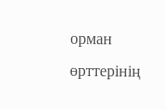орман өрттерінің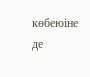көбеюіне де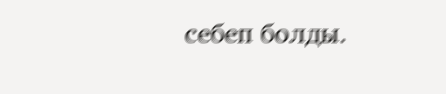себеп болды.